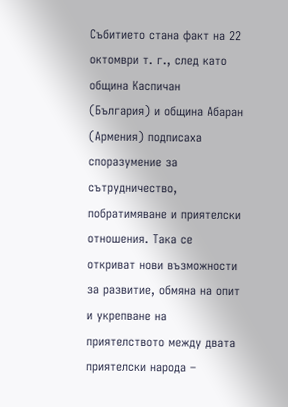Събитието стана факт на 22 октомври т. г., след като община Каспичан (България) и община Абаран (Армения) подписаха споразумение за сътрудничество, побратимяване и приятелски отношения. Така се откриват нови възможности за развитие, обмяна на опит и укрепване на приятелството между двата приятелски народа –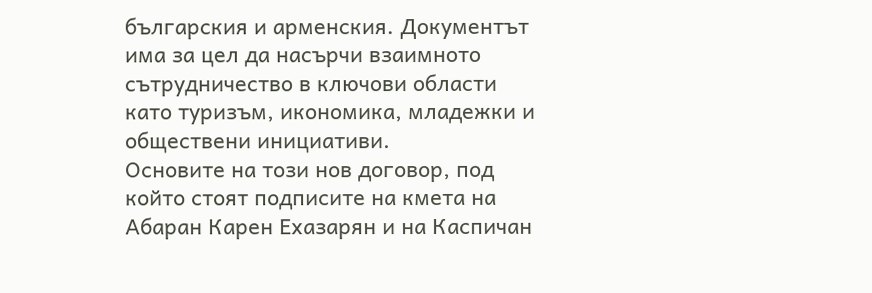българския и арменския. Документът има за цел да насърчи взаимното сътрудничество в ключови области като туризъм, икономика, младежки и обществени инициативи.
Основите на този нов договор, под който стоят подписите на кмета на Абаран Карен Ехазарян и на Каспичан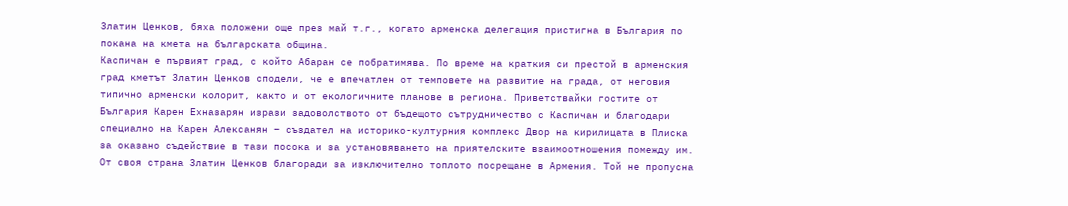Златин Ценков, бяха положени още през май т.г., когато арменска делегация пристигна в България по покана на кмета на българската община.
Каспичан е първият град, с който Абаран се побратимява. По време на краткия си престой в арменския град кметът Златин Ценков сподели, че е впечатлен от темповете на развитие на града, от неговия типично арменски колорит, както и от екологичните планове в региона. Приветствайки гостите от България Карен Ехназарян изрази задоволството от бъдещото сътрудничество с Каспичан и благодари специално на Карен Алексанян – създател на историко-културния комплекс Двор на кирилицата в Плиска за оказано съдействие в тази посока и за установяването на приятелските взаимоотношения помежду им.
От своя страна Златин Ценков благоради за изключително топлото посрещане в Армения. Той не пропусна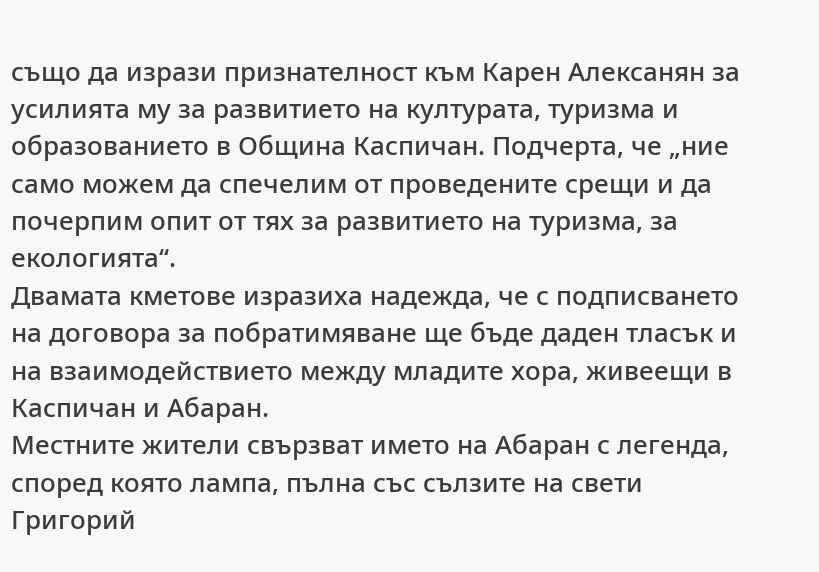също да изрази признателност към Карен Алексанян за усилията му за развитието на културата, туризма и образованието в Община Каспичан. Подчерта, че „ние само можем да спечелим от проведените срещи и да почерпим опит от тях за развитието на туризма, за екологията“.
Двамата кметове изразиха надежда, че с подписването на договора за побратимяване ще бъде даден тласък и на взаимодействието между младите хора, живеещи в Каспичан и Абаран.
Местните жители свързват името на Абаран с легенда, според която лампа, пълна със сълзите на свети Григорий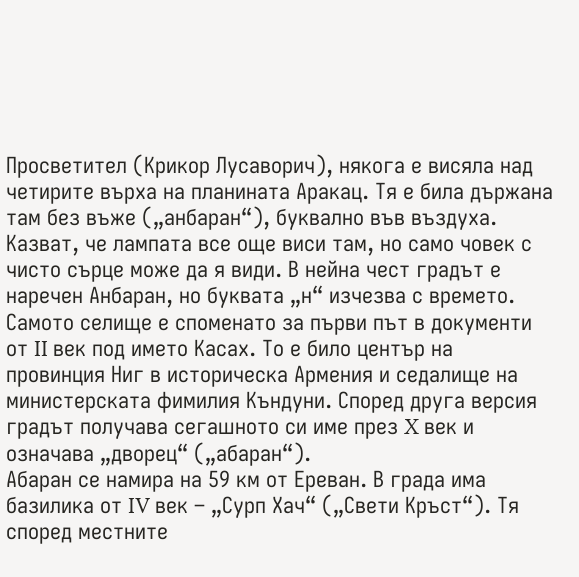Просветител (Крикор Лусаворич), някога е висяла над четирите върха на планината Аракац. Тя е била държана там без въже („анбаран“), буквално във въздуха. Казват, че лампата все още виси там, но само човек с чисто сърце може да я види. В нейна чест градът е наречен Анбаран, но буквата „н“ изчезва с времето.
Самото селище е споменато за първи път в документи от II век под името Касах. То е било център на провинция Ниг в историческа Армения и седалище на министерската фимилия Къндуни. Според друга версия градът получава сегашното си име през X век и означава „дворец“ („абаран“).
Абаран се намира на 59 км от Ереван. В града има базилика от IV век – „Сурп Хач“ („Свети Кръст“). Тя според местните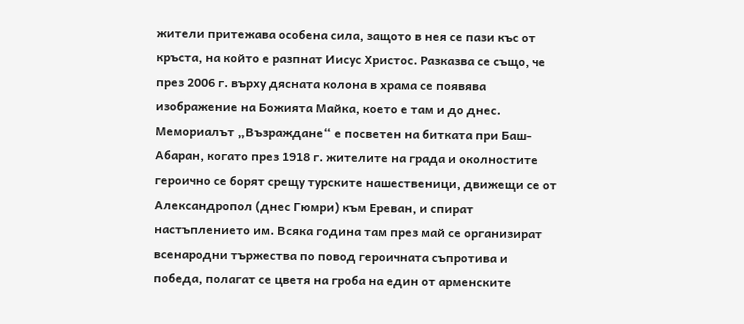жители притежава особена сила, защото в нея се пази къс от кръста, на който е разпнат Иисус Христос. Разказва се също, че през 2006 г. върху дясната колона в храма се появява изображение на Божията Майка, което е там и до днес.
Мемориалът „Възраждане“ е посветен на битката при Баш-Абаран, когато през 1918 г. жителите на града и околностите героично се борят срещу турските нашественици, движещи се от Александропол (днес Гюмри) към Ереван, и спират настъплението им. Всяка година там през май се организират всенародни тържества по повод героичната съпротива и победа, полагат се цветя на гроба на един от арменските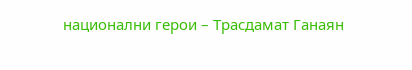национални герои – Трасдамат Ганаян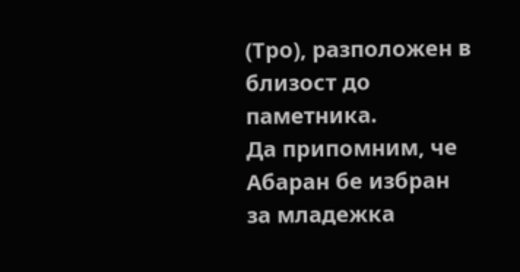(Тро), разположен в близост до паметника.
Да припомним, че Абаран бе избран за младежка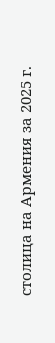столица на Армения за 2025 г.